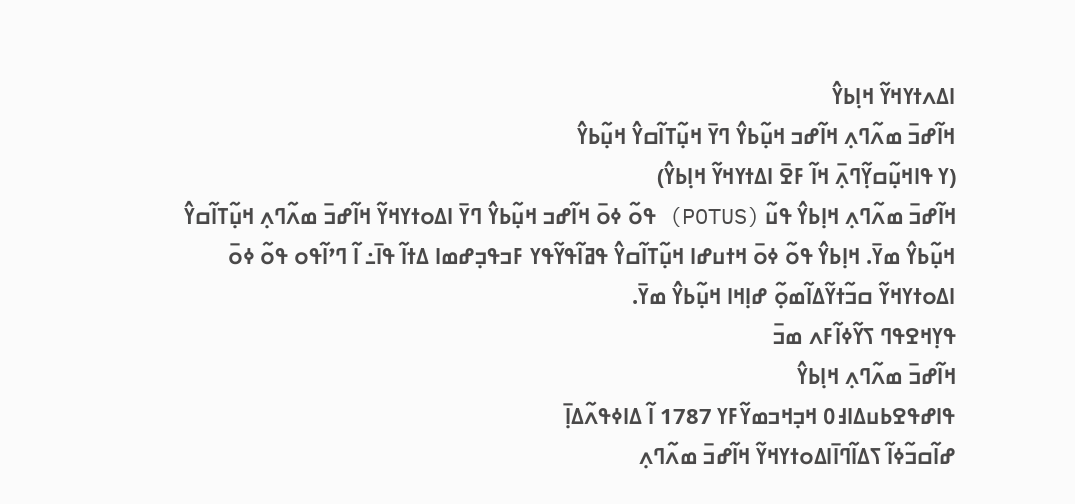ߊߡߍߙߌߞߌ߬ ߞߊ߲ߕߌ߮
ߞߊ߬ߝߏ߫ ߘߍ߬ߣߍ߲ ߞߊ߬ߝߏ ߞߎ߲߬ߕߌ߮ ߣߌ߫ ߞߎ߲߬ߠߊ߬ߛߌ߮ ߞߎ߲߬ߕߌ߮
(ߌ ߟߊߞߎ߲߬ߛߌ߲߬ߣߍ߲߫ ߞߊ߬ ߓߐ߫ ߊߡߙߌߞߌ߬ ߞߊ߲ߕߌ߮)
ߞߊ߬ߝߏ߫ ߘߍ߬ߣߍ߲ ߞߊ߲ߕߌ߮ ߟߎ߬ (POTUS) ߟߋ߬ ߦߋ߫ ߞߊ߬ߝߏ ߞߎ߲߬ߕߌ߮ ߣߌ߫ ߊߡߋߙߌߞߌ߬ ߞߊ߬ߝߏ߫ ߘߍ߬ߣߍ߲ ߞߎ߲߬ߠߊ߬ߛߌ߮ ߞߎ߲߬ߕߌ߮ ߘߌ߫. ߞߊ߲ߕߌ߮ ߟߋ߬ ߦߋ߫ ߞߙߎߝߊ ߞߎ߲߬ߠߊ߬ߛߌ߮ ߟߥߊ߬ߟߌ߬ߟߌ ߓߏߟߏ߲ߝߘߊ ߡߙߊ߬ ߟߊ߫߸ ߊ߬ ߣߴߊ߬ߟߋ ߟߋ߬ ߦߋ߫ ߊߡߋߙߌߞߌ߬ ߛߏ߬ߙߌ߬ߡߊ߬ߘߋ߲߬ ߝߊ߲ߞߊ ߞߎ߲߬ߕߌ߮ ߘߌ߫.
ߟߌ߲ߞߐߟߣ ߖߌ߬ߦߊ߬ߓߍ ߘߏ߫
ߞߊ߬ߝߏ߫ ߘߍ߬ߣߍ߲ ߞߊ߲ߕߌ߮
ߟߊߝߟߐߕߎߡߊ߃߀ ߞߏ߲ߞߏߘߌ߬ߓߌ 1787 ߊ߬ ߡߊߦߟߍ߬ߡߊ߲߫
ߝߊ߬ߛߏ߬ߦߊ߬ ߖߡߊ߬ߣߊ߫ߊߡߋߙߌߞߌ߬ ߞߊ߬ߝߏ߫ ߘߍ߬ߣߍ߲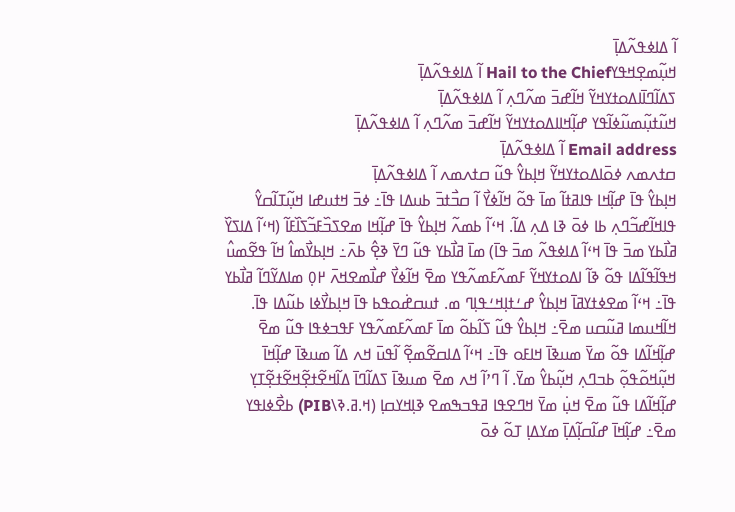ߊ߬ ߡߊߦߟߍ߬ߡߊ߲߫
ߞߎ߲߬ߘߐ߲ߞߟߌHail to the Chief ߊ߬ ߡߊߦߟߍ߬ߡߊ߲߫
ߖߡߊ߬ߣߊ߫ߊߡߋߙߌߞߌ߬ ߞߊ߬ߝߏ߫ ߘߍ߬ߣߍ߲ ߊ߬ ߡߊߦߟߍ߬ߡߊ߲߫
ߞߎ߬ߙߎ߲߬ߘߎ߬ߦߊ߬ߟߌ ߝߊ߲߬ߞߊߊߡߋߙߌߞߌ߬ ߞߊ߬ߝߏ߫ ߘߍ߬ߣߍ߲ ߊ߬ ߡߊߦߟߍ߬ߡߊ߲߫
Email address ߊ߬ ߡߊߦߟߍ߬ߡߊ߲߫
ߛߙߍߘߍ ߦߋ߫ߊߡߋߙߌߞߌ߬ ߞߊ߲ߕߌ߮ ߟߎ߬ ߛߙߍߘߍ ߊ߬ ߡߊߦߟߍ߬ߡߊ߲߫
ߞߊ߲ߕߌ߮ ߟߊ߫ ߝߊ߲߬ߞߊ ߟߊߥߙߊ߬ ߘߊ߫ ߟߋ߬ ߞߊ߬ߦߌ߯ ߊ߬ ߛߏ߯ߙߏ߫ ߕߎߡߊ ߟߊ߫߸ ߦߏ߫ ߞߙߎߝߊ ߞߎ߲߬ߠߊ߬ߛߌ߮ ߟߊߞߊ߬ߝߏ߬ߣߍ߲ ߕߊ ߦߋ߫ ߢߊ ߡߍ߲ ߡߊ߬. ߞߵߊ߬ ߕߘߍ߬ ߞߊ߲ߕߌ߮ ߟߊ߫ ߝߊ߲߬ߞߊ ߘߐߖߏ߰ߓߏ߬ߖߊ߰ߓߊ߬ (ߞߵߊ߬ ߡߊߖߌ߰ ߥߊ߯ߕߌ ߘߏ߫ ߟߊ߫ ߞߵߊ߬ ߡߊߦߟߍ߬ ߘߏ߫ ߟߊ߫) ߘߊ߫ ߥߊ߯ߕߌ ߟߎ߬ ߣߌ߫ ߢߐ߲߮ ߕߍ߫߸ ߞߊ߲ߕߌ߯ߘߊ߮ ߞߊ߬ ߟߐ߬ߘߎ߮ ߞߟߊ߬ߟߊ߬ߡߊ ߟߋ߬ ߢߊ߬ ߊߡߋߙߌߞߌ߬ ߓߘߍ߬ߓߘߍ߬ߟߌ ߘߐ߫ ߞߊ߬ߦߌ߯ ߝߊ߯ߘߐߞߍ߫ ߂߀߲ ߘߊߡߌ߬ߣߊ߬ ߥߊ߯ߕߌ ߟߊ߫߸ ߞߵߊ߬ ߘߐߦߙߌߥߊ߫ ߞߊ߲ߕߌ߮ ߝߑߙߊ߲ߞߑߟߊ߲ߣ ߘ. ߙߎߛߝ߭ߋߟߕ ߟߊ߫ ߞߊ߲ߕߌ߯ߦߊ ߕߎ߬ߡߊ ߟߊ߫. ߞߊ߬ߞߎߘߊ ߥߎ߬ߛߎ ߘߐ߫߸ ߞߊ߲ߕߌ߮ ߟߎ߬ ߖߊ߬ߕߋ߬ ߘߊ߫ ߓߘߍ߬ߓߘߍ߬ߟߌ ߓߟߏߦߟߊ ߟߎ߬ ߘߐ߫ ߝߊ߲߬ߞߊ߬ߡߊ ߟߋ߬ ߘߌ߫ ߘߎߢߊ߫ ߞߊߓߋ ߟߊ߫߸ ߞߵߊ߬ ߡߊߛߐ߬ߘߐ߲߬ ߊ߬ߟߎ߫ ߞߍ ߡߊ߬ ߘߎߢߊ߫ ߝߊ߲߬ߞߊ߫ ߞߎ߲߬ߞߋ߬ߟߋ߲߬ ߕߏߣߍ߲ ߞߎ߲߬ߕߌ߮ ߘߌ߫. ߊ߬ ߣߴߊ߬ ߞߍ ߘߐ߫ ߘߎߢߊ߫ ߖߡߊ߬ߣߊ߫ ߡߊ߬ߞߐ߬ߙߐ߲߬ߞߐ߬ߙߐ߲߬ߠߌ߲ ߝߊ߲߬ߞߊ߬ߡߊ ߟߎ߬ ߘߐ߫ ߞߎ߲߭ ߘߌ߫ ߞߣߐߟߊ ߥߟߏߒߘߐ ߢߊ߲ߞߌߛߊ߲ (ߞ.ߥ.ߢ\PIB) ߕߐ߯ߦߊߟߌ ߘߐ߫߸ ߝߊ߲߬ߞߊ߫ ߝߊ߬ߛߊ߲߬ߡߊ߲߫ ߘߌߡߊ߲ ߠߋ߬ ߦߋ߫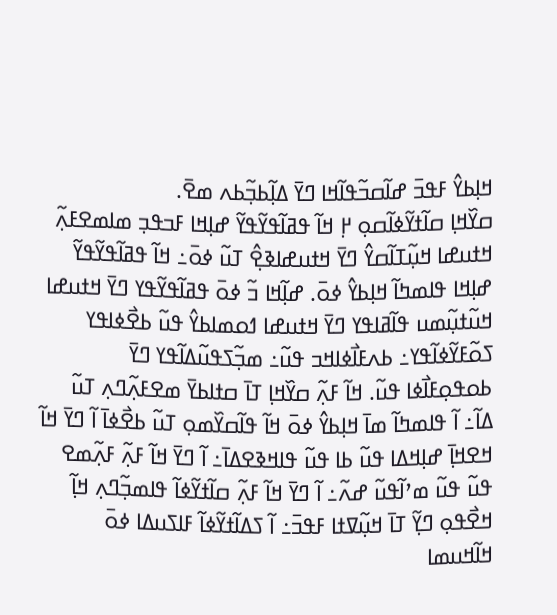ߞߊ߲ߕߌ߮ ߓߟߏ߫ ߝߊ߬ߛߏ߬ߟߊ߬ߞߊ ߣߌ߫ ߡߊ߲߬ߕߏ߲߬ߕߍ ߘߐ߫.
ߛߌ߰ߞߊ߲ ߛߊ߬ߙߌ߬ߦߊ߬ߛߋ߲ ߂߲ ߞߊ߬ ߟߥߊ߬ߟߌ߬ߟߌ߬ ߝߊ߲ߞߊ ߓߏߟߏ߲ ߘߊߘߐߓߍ߲߬ ߞߙߎߝߊ ߞߎ߲߬ߠߊ߬ߛߌ߮ ߣߌ߫ ߞߙߎߝߊߢߐ߲߮ ߠߎ߬ ߦߋ߫߸ ߞߊ߬ ߟߥߊ߬ߟߌ߬ߟߌ߬ ߝߊ߲ߞߊ ߟߊߘߤߊ߬ ߞߊ߲ߕߌ߮ ߦߋ߫. ߝߊ߲߬ߞߊ ߏ߬ ߦߋ߫ ߟߥߊ߬ߟߌ߬ߟߌ ߣߌ߫ ߞߙߎߝߊ ߞߎ߬ߙߎ߲߬ߘߎ ߟߊ߬ߥߊߟߌ ߣߌ߫ ߞߙߎߝߊ ߗߋߘߊߕߌ߮ ߟߎ߬ ߕߐ߯ߦߊߟߌ ߖߋ߬ߓߌ߬ߦߊ߬ߟߌ߸ ߕߍߓߊ߯ߦߊߞߏ ߟߎ߬߸ ߘߏ߲߬ߖߟߎ߬ߡߊ߬ߟߌ ߣߌ߫ ߕߋߟߋ߲ߓߊ߯ߦߊ ߟߎ߬. ߞߊ߬ ߓߍ߲߬ ߛߌ߰ߞߊ߲ ߠߊ߫ ߛߙߊߕߌ߫ ߘߐߓߍ߲߬ߣߍ߲ ߠߎ߬ ߡߊ߬߸ ߊ߬ ߟߊߘߤߊ߬ ߘߊ߫ ߞߊ߲ߕߌ߮ ߦߋ߫ ߞߊ߬ ߟߊ߬ߛߌ߰ߘߋ߲ ߠߎ߬ ߕߐ߯ߦߊ߫ ߊ߬ ߣߌ߫ ߞߊ߬ ߞߐߞߊ߲߫ ߝߊ߲ߞߡߊ ߟߎ߬ ߕߊ ߟߎ߬ ߟߊߞߢߐߡߊ߫߸ ߊ߬ ߣߌ߫ ߞߊ߬ ߓߍ߲߬ ߓߍ߲߬ߘߐ ߟߎ߬ ߟߎ߬ ߘߴߊ߬ߟߎ߬ ߝߍ߬߸ ߊ߬ ߣߌ߫ ߞߊ߬ ߓߍ߲߬ ߛߊ߬ߙߌ߬ߦߊ߬ ߟߊߘߏ߲߬ߣߍ߲ ߞߊ߲߬ ߞߐ߯ߟߋ߲ ߣߌ߲߬ ߠߊ߫ ߞߎ߲߬ߜߙߊ ߓߟߏ߫߸ ߊ߬ ߖߡߊ߬ߙߌ߬ߦߊ߬ ߓߊߖߎߡߊ ߦߋ߫ ߞߊ߬ߞߎߘߊ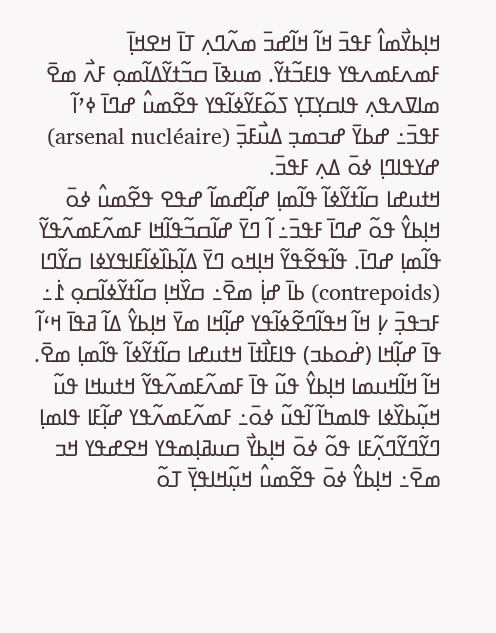ߞߊ߲ߕߌ߯ߘߊ߮ ߓߟߏ߫ ߞߊ߬ ߞߊ߬ߝߏ߫ ߘߍ߬ߣߍ߲ ߠߊ߫ ߞߐߞߊ߲߫ ߓߘߍߓߘߍߟߌ ߟߊߓߏ߬ߙߌ߬. ߘߎߢߊ߫ ߛߏ߬ߙߌ߬ߡߊ߬ߘߋ߲ ߓߍ߯ ߘߐ߫ ߘߊߜߍߟߍ߲ ߟߊߛߌ߲ߠߌ߲ ߖߋ߬ߓߌ߬ߦߊ߬ߟߌ ߟߐ߬ߘߎ߮ ߝߣߊ߫ ߦߴߊ߬ ߓߟߏ߫߸ ߝߕߌ߫ ߝߏߘߏ߲ ߡߎ߯ߓߏ߲߫ (arsenal nucléaire) ߝߌߟߊߣߊ߲ ߦߋ߫ ߡߍ߲ ߓߟߏ߫.
ߞߙߎߝߊ ߛߊ߬ߙߌ߬ߦߊ߬ ߟߊ߬ߘߊ߲ ߝߊ߲߬ߝߘߊ߬ ߝߟߐ ߟߐ߬ߘߎ߮ ߦߋ߫ ߞߊ߲ߕߌ߮ ߟߋ߬ ߝߣߊ߫ ߓߟߏ߫߸ ߊ߬ ߣߌ߫ ߝߊ߬ߛߏ߬ߟߊ߬ߞߊ ߓߘߍ߬ߓߘߍ߬ߟߌ߬ ߟߊ߬ߘߊ߲ ߝߣߊ߫. ߟߊ߬ߟߐ߬ߟߌ߬ ߞߊ߲ߞߋ ߣߌ߫ ߡߊ߲߬ߕߊ߰ߦߊ߬ߓߊߟߌߦߊ ߛߌ߬ߣߊ (contrepoids) ߕߊ߫ ߝߊ߲߭ ߘߐ߫߸ ߛߌ߰ߞߊ߲ ߛߊ߬ߙߌ߬ߦߊ߬ߛߋ߲ ߁߭߸ ߓߏߟߏ߲߫ ߇߲ ߞߊ߬ ߞߟߊ߬ߣߐ߬ߦߊ߬ߟߌ ߝߊ߲߬ߞߊ ߘߌ߫ ߞߊ߲ߕߌ߮ ߡߊ߬ ߥߟߊ߫ ߞߵߊ߬ ߟߊ߫ ߝߊ߲߬ߞߊ (ߝ߭ߋߕߏ) ߟߊߓߊ߯ߙߊ߫ ߞߙߎߝߊ ߛߊ߬ߙߌ߬ߦߊ߬ ߟߊ߬ߘߊ߲ ߘߐ߫. ߞߊ߬ ߞߊ߬ߞߎߘߊ ߞߊ߲ߕߌ߮ ߟߎ߬ ߟߊ߫ ߓߘߍ߬ߓߘߍ߬ߟߌ߬ ߞߙߎߞߊ ߟߎ߬ ߞߎ߲߬ߕߌ߰ߦߊ ߟߊߘߤߊ߬ ߊ߬ߟߎ߬ ߦߋ߫߸ ߓߘߍ߬ߓߘߍ߬ߟߌ ߝߊ߲߬ߓߊ ߟߊߘߊ߲ ߣߌ߬ߣߌ߬ߣߍ߲߬ߓߊ ߟߋ߬ ߦߋ߫ ߞߊ߲ߕߌ߯ ߛߎߥߊ߲ߘߟߌ ߞߐߝߟߌ ߞߏ ߘߐ߫߸ ߞߊ߲ߕߌ߮ ߦߋ߫ ߟߐ߬ߘߎ߮ ߞߎ߲߬ߞߊߟߌ߲߫ ߠߋ߬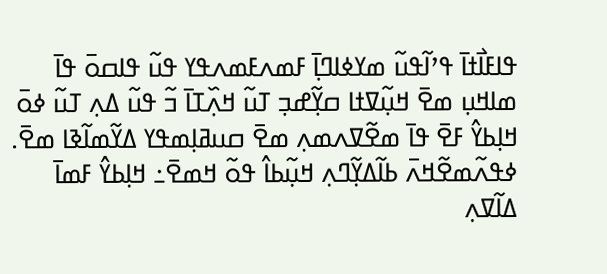ߟߊߓߊ߯ߙߊ߫ ߟߴߊ߬ߟߎ߬ ߘߌߦߊߣߊ߲߫ ߓߘߍߓߘߍߟߌ ߟߎ߬ ߟߊߛߋ߫ ߟߊ߫ ߘߊߞߎ߲ ߘߐ߫ ߞߎ߲߬ߜߙߊ ߛߌ߲߬ߝߏ߲ ߠߎ߬ ߞߍ߲߰ߠߊ߫ ߏ߬ ߟߎ߬ ߡߍ߲ ߠߎ߬ ߦߋ߫ ߞߊ߲ߕߌ߮ ߓߐ߫ ߟߊ߫ ߘߐ߬ߜߍߘߍ߲ ߘߐ߫ ߛߎߥߊ߲ߘߟߌ ߡߌ߬ߘߊ߬ߢߊ ߘߐ߫. ߦߟߍ߬ߘߐ߬ߞߍ߫ ߕߊ߬ߡߌ߲߬ߣߍ߲ ߞߎ߲߬ߕߊ߮ ߟߋ߬ ߞߘߐ߫߸ ߞߊ߲ߕߌ߮ ߓߘߊ߫ ߡߊ߬ߜߍ߲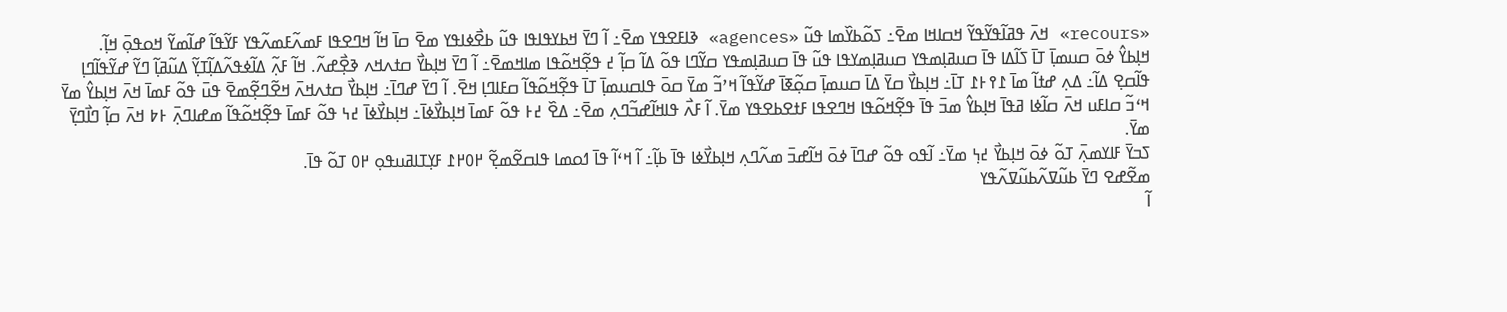«recours» ߞߍ߫ ߟߥߊ߬ߟߌ߬ߟߌ߬ ߞߛߊߞߊ ߘߐ߫߸ ߖߋ߬ߕߌ߰ߘߊ ߟߎ߬ «agences» ߢߊߓߐߟߌ ߘߐ߫߸ ߊ߬ ߣߌ߫ ߞߕߌߟߊߟߊ ߟߎ߬ ߕߐ߯ߦߊߟߌ ߘߐ߫ ߛߊ߫ ߞߊ߬ ߞߣߐߟߊ ߓߘߍ߬ߓߘߍ߬ߟߌ ߓߌ߬ߟߊ߬ ߝߊ߬ߘߌ߬ ߞߋߟߋ߲߫ ߞߊ߲߬.
ߞߊ߲ߕߌ߮ ߦߋ߫ ߛߎߘߊ߲߫ ߠߊ߫ ߖߊ߬ߡߊ ߟߊ߫ ߛߎߥߊ߲ߘߟߌ ߛߎߥߊ߲ߘߌߟߊ ߟߎ߬ ߟߊ߫ ߛߎߥߊ߲ߘߟߌ ߛߌ߬ߣߊ ߟߋ߬ ߡߊ߬ ߛߊ߲߬ ߄ ߟߐ߲߬ߞߋ߬ߟߊ ߘߊߞߘߐ߫߸ ߊ߬ ߣߌ߫ ߞߊ߲ߕߌ߯ ߛߙߍߞߍ ߢߐ߲߯ߝߍ߬. ߞߊ߬ ߓߍ߲߬ ߡߊ߬ߦߟߍ߬ߡߊ߲߬ߠߌ߲߬ ߡߎ߬ߥߊ߲߬ ߣߌ߬ ߝߌ߬ߟߊ߬ߣߊ߲ ߟߊ߬ߛߐ߲ ߡߊ߬߸ ߡߍ߲ ߝߙߊ߬ ߘߊ߫ ߁߉߅߁ ߠߊ߫߸ ߞߊ߲ߕߌ߯ ߛߌ߫ ߡߊ߫ ߛߎߘߊ߲߫ ߛߋ߲߬ߧߊ߫ ߝߌ߬ߟߊ߬ ߞߴߏ߬ ߘߌ߫ ߛߋ߫ ߟߊߛߎߘߊ߲߫ ߠߊ߫ ߟߐ߲߬ߞߋ߬ߟߊ߬ ߛߓߊߣߊ߲ ߞߐ߫. ߊ߬ ߣߌ߫ ߝߣߊ߫߸ ߞߊ߲ߕߌ߯ ߛߙߍߞߍ߫ ߞߐ߬ߣߐ߲߬ߘߐ߫ ߟߎ߫ ߟߋ߬ ߓߘߊ߫ ߞߍ߫ ߞߊ߲ߕߌ߮ ߘߌ߫ ߞߵߏ߬ ߛߊߓߎ ߞߍ߫ ߛߊ߬ߦߊ ߥߟߊ߫ ߞߊ߲ߕߌ߮ ߘߏ߫ ߟߊ߫ ߟߐ߲߬ߞߋ߬ߟߊ ߞߣߐߟߊ ߓߙߐߕߐߟߌ ߘߌ߫. ߊ߬ ߓߍ߯ ߟߊߞߊ߬ߝߏ߬ߣߍ߲ ߘߐ߫߸ ߡߐ߰ ߄߅ ߟߋ߬ ߓߘߊ߫ ߞߊ߲ߕߌ߯ߦߊ߫߸ ߞߊ߲ߕߌ߯ߦߊ߫ ߄߆ ߟߋ߬ ߓߘߊ߫ ߟߐ߲߬ߞߋ߬ߟߊ߬ ߘߝߊߣߍ߲߫ ߅߈ ߞߍ߫ ߛߊ߲߬ ߣߊ߯ߣߌ߲߫ ߘߌ߫.
ߖߏߌ߫ ߓߊߌߘߍ߲߫ ߠߋ߬ ߦߋ߫ ߞߊ߲ߕߌ߯ ߄߆߲ ߘߌ߫߸ ߊ߬ߟߋ ߟߋ߬ ߝߣߊ߫ ߦߋ߫ ߞߊ߬ߝߏ߫ ߘߍ߬ߣߍ߲ ߞߊ߲ߕߌ߯ߦߊ ߟߊ߫ ߕߊ߲߬߸ ߊ߬ ߞߵߊ߬ ߟߊ߫ ߗߋߘߊ ߟߊߛߐ߬ߘߐ߲߬ ߂߀߂߁ ߓߌ߲ߠߊߥߎߟߋ߲ ߂߀ ߠߋ߬ ߟߊ߫.
ߘߐ߬ߝߐ ߣߌ߫ ߕߎ߬ߜߍ߬ߕߎ߬ߜߍ߬ߟߌ
ߊ߬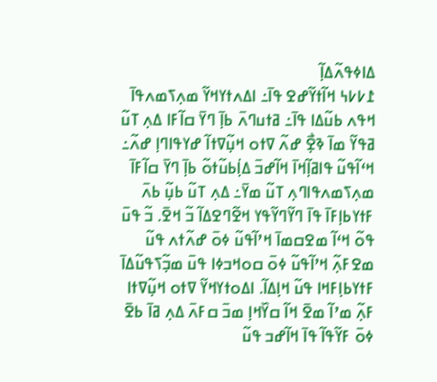ߡߊߦߟߍ߬ߡߊ߲߬
߁߇߇߆ ߞߊ߬ߙߌ߬ߝߐ ߟߊ߫߸ ߊߡߍߙߌߞߌ߬ ߘߍ߲ߖߘߍߟߊ߫ ߞߟߍ ߕߎ߬ߡߊ ߟߊ߫߸ ߥߙߎߣߍ߫ ߕߊ߲߫ ߣߌ߫ ߛߊ߬ߓߊ ߡߍ߲ ߠߎ߬ ߥߟߌ߬ ߘߊ߫ ߢߐ߲߯ ߝߍ߬ ߜߙߋ ߞߎ߲߬ߜߙߊ߬ ߝߌߟߊߣߊ߲ ߝߍ߬߸ ߞߵߊ߬ߟߎ߬ ߟߊߥߊ߲߬ߞߊ߫ ߞߊ߬ߝߏ߫ ߡߊ߲߭ߕߎ߬ߙߋ߬ ߕߊ߲߫ ߣߌ߫ ߛߊ߬ߓߊ߫ ߘߍ߲ߖߘߍߟߊߣߍ߲ ߠߎ߬ ߘߌ߫߸ ߡߍ߲ ߠߎ߬ ߕߎ߲߬ ߕߍ߫ ߓߙߌߕߊ߲ߓߊ߫ ߟߊ߫ ߣߌ߬ߣߌ߬ߟߌ ߞߐ߬ߣߐߡߊ߬ ߏ߬ ߞߐ߫. ߏ߬ ߟߎ߫ ߟߋ߬ ߞߵߊ߬ ߘߐߛߘߊ߫ ߞߴߊ߬ߟߎ߬ ߦߋ߫ ߝߍ߬ߙߍ ߟߎ߬ ߘߐߓߍ߲߬ ߞߴߊ߬ߟߎ߬ ߦߋ߫ ߛߋߞߏߦߊ ߟߎ߫ ߘߏ߲߬ߖߟߎ߬ߡߊ߫ ߓߙߌߕߊ߲ߓߞߊ ߟߎ߬ ߞߊ߲ߡߊ߬. ߊߡߋߙߌߞߌ߬ ߜߙߋ ߞߎ߲߬ߜߙߊ ߓߍ߲߬ ߘߴߊ߬ ߘߐ߫ ߞߊ߬ ߛߌ߰ߞߊ߲ ߘߏ߫ ߛߓߍ߫ ߡߍ߲ ߥߊ߫ ߕߐ߫ ߦߋ߫ ߓߌ߬ߟߊ߬ ߟߊ߫ ߞߊ߬ߝߏ ߟߎ߬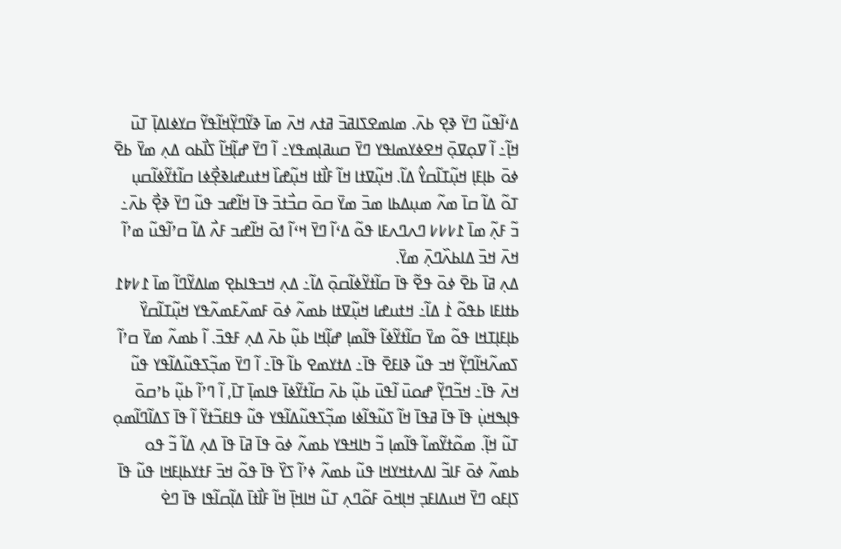ߡߵߊ߬ߟߎ߬ ߣߌ߫ ߢߐ߲ ߕߍ߫. ߘߊߘߐߖߊߥߏ߫ ߥߙߍ ߞߍ߫ ߘߊ߫ ߢߌ߬ߣߌ߲߬ߞߊ߬ߟߌ߬ ߛߌߦߊߡߊ߲߫ ߠߎ߫ ߞߊ߲߬߸ ߊ߬ ߜߋ߲ߜߋ߲߫ ߞߐߦߌߘߊߟߌ ߣߌ߫ ߛߎߥߊ߲ߘߟߌ߸ ߊ߬ ߣߌ߫ ߝߊ߲߬ߞߊ߬ ߖߊ߯ߕߋ ߡߍ߲ ߘߌ߫ ߕߐ߫ ߦߋ߫ ߕߊ߲ߓߊ߲ ߞߎ߲߬ߠߊ߬ߛߌ߮ ߡߊ߬. ߞߎ߲߬ߜߙߊ ߞߊ߬ ߓߊ߯ߙߊ ߞߎ߲߬ߝߊ߰ ߞߙߎߝߊߢߐ߲߯ߦߊ ߛߊ߬ߙߌ߬ߦߊ߬ߛߎ߲ ߠߋ߬ ߡߊ߬ ߛߊ߫ ߘߍ߬ ߘߎ߲ߡߕߊ ߘߏ߫ ߘߌ߫ ߛߋ߫ ߛߏ߯ߙߏ߫ ߟߊ߫ ߞߊ߬ߝߏ ߟߎ߬ ߣߌ߫ ߢߐ߲߯ ߕߍ߫߸ ߏ߬ ߓߍ߲߬ ߘߊ߫ ߁߇߇߇ ߣߍߣߍߓߊ ߟߋ߬ ߡߵߊ߬ ߣߌ߫ ߞߵߊ߬ ߗߋ߫ ߞߊ߬ߝߏ ߓߍ߯ ߡߊ߬ ߛߴߊ߬ߟߎ߬ ߘߴߊ߬ ߞߍ߫ ߞߏ߫ ߡߊߕߍ߰ߣߍ߲߫ ߘߌ߫.
ߡߍ߲ ߥߊ߫ ߕߐ߫ ߦߋ߫ ߟߐ߬ ߟߊ߫ ߛߊ߬ߙߌ߬ߦߊ߬ߛߋ߲߫ ߡߊ߬߸ ߡߍ߲ ߞߏߟߊߕߐ߲ ߘߊߡߌ߬ߣߊ߬ ߘߊ߫ ߁߇߈߁ ߕߙߊߓߊ ߕߟߋ߬ ߁߭ ߡߊ߬߸ ߞߙߎߝߊ ߞߎ߲߬ߜߙߊ ߕߘߍ߬ ߦߋ߫ ߓߘߍ߬ߓߘߍ߬ߟߌ ߞߎ߲߬ߠߊ߬ߛߌ߰ ߕߊ߲ߓߊ߲ߠߞߊ ߟߋ߬ ߘߌ߫ ߛߊ߬ߙߌ߬ߦߊ߬ ߟߊ߬ߘߊ߲ ߝߊ߲߬ߞߊ ߕߎ߲߬ ߕߍ߫ ߡߍ߲ ߓߟߏ߫. ߊ߬ ߕߘߍ߬ ߘߌ߫ ߛߴߊ߬ ߖߘߍ߬ߞߊ߬ߣߌ߲߬ ߞߏ ߟߎ߬ ߢߊߓߐ߫ ߟߊ߫߸ ߡߙߌߘߐ ߕߊ߬ ߟߊ߫߸ ߊ߬ ߣߌ߫ ߘߏ߲߬ߖߟߎ߬ߡߊ߬ߟߌ ߟߎ߬ ߞߍ߫ ߟߊ߫߸ ߞߏ߬ߣߌ߲߬ ߝߋߎ߫ ߊ߬ߟߎ߫ ߕߎ߲߬ ߕߍ߫ ߛߊ߬ߙߌ߬ߦߊ߫ ߟߊߘߊ߲߫ ߠߊ߫, ߊ߬ ߣߴߊ߬ ߕߎ߲߬ ߕߴߛߋ߫ ߟߊ߲ߒߞߎ߲߭ ߟߊ߫ ߟߊ߫ ߥߟߊ߫ ߞߊ߬ ߖߎ߬ߟߊ߬ߦߊ ߘߏ߲߬ߖߟߎ߬ߡߊ߬ߟߌ ߟߎ߬ ߟߊߓߏ߬ߙߌ߬ ߊ߬ ߟߊ߫ ߖߡߊ߬ߣߊ߬ߘߋ߲ ߠߎ߬ ߞߊ߲߬. ߘߋ߬ߙߌ߬ߘߊ߬ ߟߊ߬ߘߊ߲ ߏ߬ ߤߊߞߟߌ ߕߘߍ߬ ߦߋ߫ ߟߊ߫ ߥߊ߫ ߟߊ߫ ߡߍ߲ ߡߊ߬ ߏ߬ ߟߋ ߕߘߍ߬ ߦߋ߫ ߓߊߏ߬ ߊߡߍߙߞߌߞߊ ߟߎ߬ ߕߘߍ߬ ߦߴߊ߬ ߖߌ߰ ߟߊ߫ ߟߋ߬ ߞߏ߫ ߓߙߌߕߊ߲ߓߞߊ ߟߎ߬ ߟߊ߫ ߖߊ߲ߓߋ ߣߌ߫ ߞߎߡߊߓߏ߲ ߞߊ߲ߞߋ߫ ߓߋ߬ߣߍ߲ ߠߎ߬ ߞߊߞߊ߲߫ ߞߊ߬ ߓߊ߯ߙߊ߫ ߡߊ߲߬ߛߊ߬ߟߊ ߟߊ߫ ߣߐ߭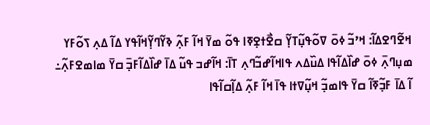ߞߐ߬ߣߐߡߊ߬: ߞߴߏ߬ ߦߋ߫ ߜߋ߬ߟߎ߲߬ߠߌ߲߬ ߛߐ߯ߙߐ߲ߧߊ ߟߋ߬ ߘߌ߫ ߞߊ߬ ߓߍ߲߬ ߢߌ߬ߣߌ߲߬ߞߊ߬ߟߌ ߡߊ߬ ߡߍ߲ ߖߋ߬ߓߌ ߘߎ߲ߣߍ߲߫ ߦߋ߫ ߝߊ߰ߡߊ߬ߟߊ ߡߎ߰ߡߍ ߟߊߞߊ߬ߝߏ߬ߣߍ߲ ߠߊ߫: ߞߊ߬ߝߏ ߟߎ߬ ߡߊ߫ ߝߊ߰ߡߊ߬ߓߏ߲߫ ߛߌ߫ ߘߊߘߐߓߍ߲߬߸ ߊ߬ ߡߊ߫ ߓߏ߲߬ߧߊ߬ ߛߌ߫ ߟߊߘߏ߲߬ ߞߎ߲߬ߜߙߊ ߟߊ߫ ߞߊ߬ ߓߍ߲߬ ߡߊ߲߬ߛߊ߬ߟߊ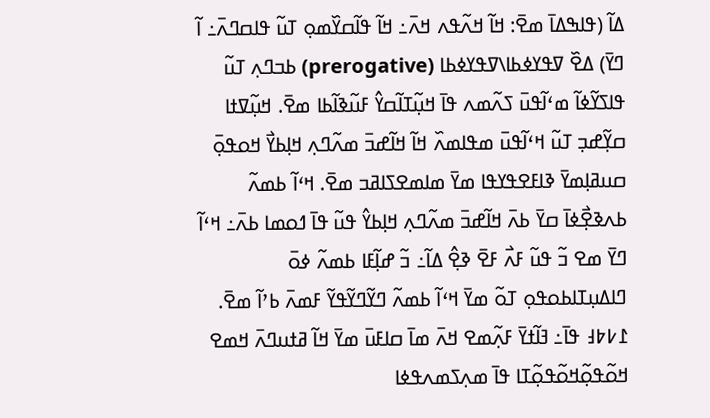ߡߊ߬ (ߟߊߒߡߊ߫ ߘߐ߫: ߞߊ߬ ߞߍ߬ߟߍ ߞߍ߫߸ ߞߊ߬ ߟߊ߬ߛߌ߰ߘߋ߲ ߠߎ߬ ߟߊߛߣߍ߫߸ ߊ߬ ߣߌ߫) ߡߐ߰ ߜߟߌߦߕߊ\ߜߟߌߦߕߊ (prerogative) ߕߏߣߍ߲ ߠߎ߬ ߟߊߖߌ߬ߦߊ߬ ߘߵߊ߬ߟߎ߫ ߖߍ߬ߘߍ ߟߊ߫ ߞߎ߲߬ߠߊ߬ߛߌ߮ ߓߎ߬ߢߊ߬ߕߊ ߘߐ߫. ߞߎ߲߬ߜߙߊ ߛߌ߲߬ߝߏ߲ ߠߎ߬ ߞߵߊ߬ߟߎ߫ ߘߟߊߘߍ߰ ߞߊ߬ ߞߊ߬ߝߏ߫ ߘߍ߬ߣߍ߲ ߞߊ߲ߕߌ߯ ߞߋߟߋ߲߫ ߛߎߥߊ߲ߘߌ߫ ߢߊߓߐߟߌߟߊ ߘߌ߫ ߘߊߘߐߖߊߥߏ ߘߐ߫. ߞߵߊ߬ ߕߘߍ߬ ߕߍߢߐ߲߯ߦߊ߫ ߛߌ߫ ߕߍ߫ ߞߊ߬ߝߏ߫ ߘߍ߬ߣߍ߲ ߞߊ߲ߕߌ߮ ߟߎ߬ ߟߊ߫ ߗߋߘߊ ߕߍ߫߸ ߞߵߊ߬ ߣߌ߫ ߘߐ ߏ߬ ߟߎ߬ ߓߍ߯ ߓߐ߫ ߢߐ߲߮ ߡߊ߬߸ ߏ߬ ߝߊ߲߬ߓߊ ߕߘߍ߬ ߦߋ߫ ߣߊߡߎ߲ߠߊߕߋߟߋ߲ ߠߋ߬ ߘߌ߫ ߞߵߊ߬ ߕߘߍ߬ ߣߌ߬ߣߌ߬ߟߌ߬ ߓߘߍ߫ ߕߴߊ߬ ߘߐ߫.
߁߇߈߃ ߟߊ߫߸ ߔߊ߬ߙߌ߫ ߓߍ߲߬ߘߐ ߞߍ߫ ߘߊ߫ ߛߊߓߎ߫ ߘߌ߫ ߞߊ߬ ߥߙߎߣߍ߫ ߞߘߐ ߞߋ߬ߟߋ߲߬ߞߋ߬ߟߋ߲߬ߠߊ ߟߊ߫ ߘߍ߲ߖߘߍߟߦߊ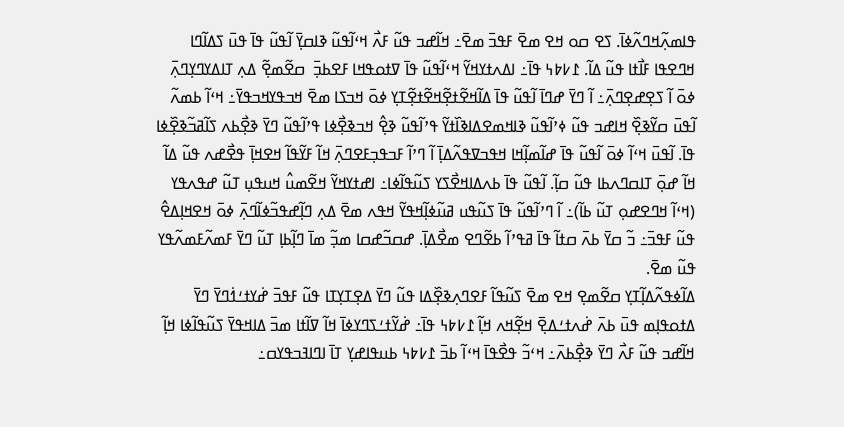ߟߊߘߍ߲߬ߞߣߍ߬ߦߊ߫. ߖߐ ߛߋ ߞߐ ߘߐ߫ ߓߟߏ߫ ߘߐ߫߸ ߞߊ߬ߝߏ ߟߎ߬ ߓߍ߯ ߞߵߊ߬ߟߎ߬ ߢߊߛߌ߲߫ ߊ߬ߟߎ߬ ߟߊ߫ ߟߎ߫ ߖߡߊ߬ߣߊ ߞߣߐߟߊ ߓߊ߯ߙߊ ߟߎ߬ ߡߊ߬. ߁߇߈߆ ߟߊ߫߸ ߊߡߍߙߌߞߌ߬ ߞߵߊ߬ߟߎ߬ ߟߊ߫ ߜߙߋߟߞߊ ߓߐߕߏ߲߫  ߛߐ߬ߘߐ߲߬ ߡߍ߲ ߠߊߡߌߣߌ߲ߣߍ߲߫ ߦߋ߫ ߊ߬ ߖߐ߲ߝߐ߲ߣߍ߲߫߸ ߊ߬ ߣߌ߫ ߝߣߊ߫ ߊ߬ߟߎ߬ ߟߊ߫ ߡߊ߬ߞߐ߬ߙߐ߲߬ߞߐ߬ߙߐ߲߬ߠߌ߲ ߦߋ߫ ߞߏߖߊ ߘߐ߫ ߞߏߟߌߞߏߟߌ߫߸ ߞߵߊ߬ ߕߘߍ߬ ߊ߬ߟߎ߫ ߛߌ߬ߢߐ߲߰ ߞߊߝߏ ߟߎ߬ ߦߴߊ߬ߟߎ߬ ߢߊߞߘߐߡߊߢߊ߰ߙߌ߬ ߟߴߊ߬ߟߎ߬ ߢߐ߲߮ ߞߏߢߐ߲߯ߦߊ ߟߴߊ߬ߟߎ߬ ߣߌ߫ ߢߐ߲߯ߕߍ ߖߊ߬ߥߏ߬ߢߐ߲߰ߦߊ ߟߊ߫. ߊ߬ߟߎ߫ ߞߵߊ߬ ߦߋ߫ ߊ߬ߟߎ߬ ߟߊ߫ ߝߊ߬ߘߊ߲߬ߞߊ ߞߟߏߜߟߍ߬ߡߊ߲߫ ߊ߬ ߣߴߊ߬ ߓߏߟߏ߲ߓߐߣߍ߲߫ ߞߊ߬ ߓߌ߬ߟߊ߬ ߞߐߞߊ߲߫ ߟߐ߯ߝߍ ߟߎ߬ ߡߊ߬ ߞߊ߬ ߝߋ߲߫ ߠߊߛߣߍߕߊ ߟߎ߬ ߛߊ߲߬. ߊ߬ߟߎ߬ ߟߊ߫ ߕߍߡߊߞߐ߯ߖߌ ߖߎ߬ߟߊ߬ߦߊ߸ ߊߝߙߌߞߌ߬ ߞߐ߬ߘߎ߮ ߞߎߟߎ߲ ߠߎ߬ ߝߟߍߟߌ (ߞߵߊ߬ ߞߣߐߝߋ߲ ߠߎ߬ ߕߊ߬)߸ ߊ߬ ߣߴߊ߬ߟߎ߬ ߟߊ߫ ߖߎ߬ߟߎ ߥߎ߬ߦߊ߲߬ߞߟߌ߬ ߞߟߍ ߘߐ߫ ߡߍ߲ ߣߊ߲߬ߝߟߏ߬ߦߊ߬ߣߍ߲߫ ߦߋ߫ ߞߐߞߊ߲ߡߐ߮ ߟߎ߬ ߓߟߏ߫߸ ߏ߬ ߛߌ߫ ߕߍ߫ ߛߙߊ߬ ߟߊ߫ ߥߟߴߊ߬ ߕߐ߬ߣߐ ߘߐ߯ߡߊ߲߫. ߝߛߏ߬ߝߛߊ ߘߏ߲߬ ߘߊ߫ ߣߊ߲߬ߕߊ߲ ߠߎ߬ ߣߌ߫ ߓߘߍ߬ߓߘߍ߬ߟߌ ߟߎ߬ ߘߐ߫.
ߡߊ߬ߦߟߍ߬ߡߊ߲߬ߠߌ߲ ߛߐ߬ߘߐ߲ ߞߐ ߘߐ߫ ߖߎ߬ߟߊ߬ ߓߐߣߍ߲ߢߐ߲߰ߡߊ ߟߎ߬ ߣߌ߫ ߡߐ߲ߠߌ߲ߠߊ ߟߎ߬ ߓߟߏ߫ ߝ߭ߌߙߑߗ߭ߣߌ߫ ߣߌ߫ ߡߙߋߟߊ߲ߘ ߟߎ߫ ߕߍ߫ ߝ߭ߍߙߑߡߐ߲߫ ߞߐ߲߬ߞߍ ߞߊ߲߬ ߁߇߈߆ ߟߊ߫߸ ߝ߭ߌ߬ߙߑߖߣߌߦߊ߫ ߞߊ߬ ߜߊ߬ߙߊ ߘߏ߫ ߡߊߞߟߌ߫ ߖߎ߬ߟߊ߬ߦߊ ߞߊ߲߬ ߞߊ߬ߝߏ ߟߎ߬ ߓߍ߯ ߣߌ߫ ߢߐ߲߯ߕߍ߫߸ ߞߵߏ߬ ߟߐ߯ߟߊ߫ ߞߵߊ߬ ߕߏ߫ ߁߇߈߆ ߕߎߟߊߝߌ߲ ߠߊ߫ ߊߣߊߔߏߟߌߛ߸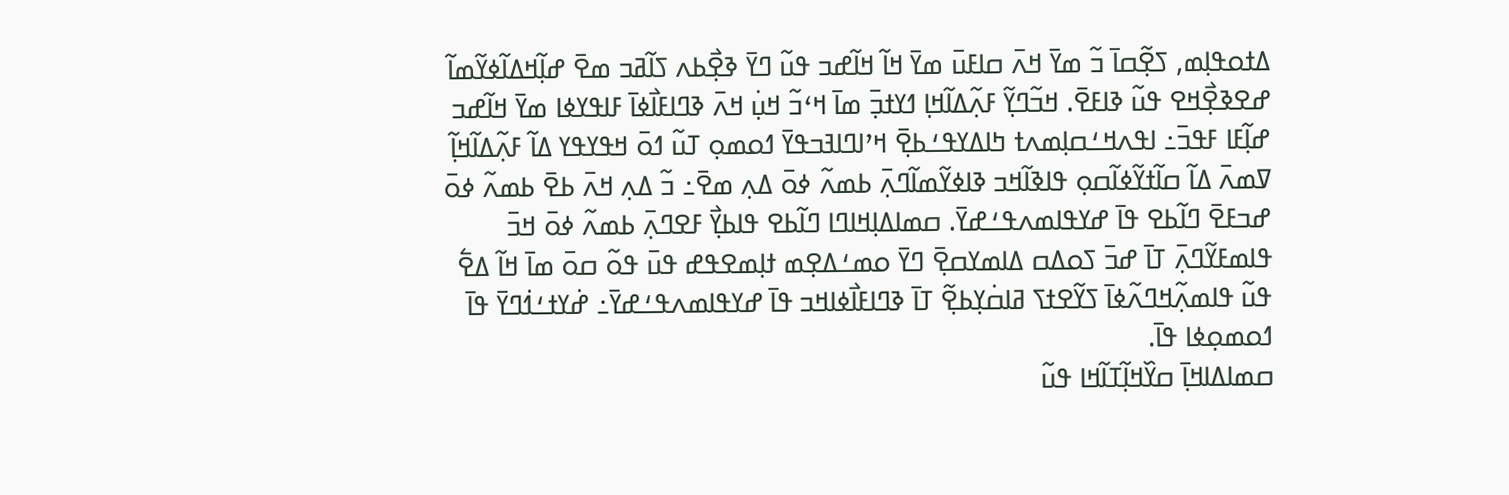ߡߙߋߟߊ߲ߘ, ߖߐ߲߬ߛߊ߫ ߏ߬ ߘߌ߫ ߞߍ߫ ߛߊߓߎ߫ ߘߌ߫ ߞߊ߬ ߞߊ߬ߝߏ ߟߎ߬ ߣߌ߫ ߢߐ߲߯ߕߍ ߖߊ߬ߥߏ ߘߐ߫ ߝߊ߲߬ߞߡߊ߬ߦߌ߬ߘߊ߬ ߝߐߢߐ߲߯ߞߐ ߟߎ߬ ߢߊߓߐ߫. ߞߏ߬ߣߌ߲߬ ߓߍ߲߬ߡߊ߬ߞߊ߲ ߗߌߙߏ߲߫ ߘߊ߫ ߞߵߏ߬ ߞߎ߲߭ ߞߍ߫ ߢߣߊߓߊ߯ߦߊ߫ ߓߊߟߌߦߊ ߘߌ߫ ߞߊ߬ߝߏ ߝߊ߲߬ߓߊ ߓߟߏ߫߸ ߊߟߍߞߑߛߊ߲ߘߍߙ ߤߊߡߌߟߑߕߐ߲߫ ߞߴߊߣߊߔߏߟߌ߫ ߗߋߘߋ߲ ߠߎ߬ ߗߋ߫ ߞߟߌߟߌ ߡߊ߬ ߓߍ߲߬ߡߊ߬ߞߊ߲߬ ߜߘߍ߫ ߡߊ߬ ߛߊ߬ߙߌ߬ߦߊ߬ߛߋ߲ ߟߊߢߊ߬ߞߏ ߢߊߦߌ߬ߘߊ߬ߣߍ߲߫ ߕߘߍ߬ ߦߋ߫ ߡߍ߲ ߘߐ߫߸ ߏ߬ ߡߍ߲ ߞߍ߫ ߕߐ߫ ߕߘߍ߬ ߦߋ߫ ߝߏߓߐ߫ ߣߊ߬ߕߐ ߟߊ߫ ߝߌߟߊߘߍߟߑߝߌ߫. ߛߘߊߡߊ߲ߞߊߣߊ ߣߊ߬ߕߐ ߟߊߕߌ߲߯ ߓߐߣߍ߲߫ ߕߘߍ߬ ߦߋ߫ ߞߏ߫ ߟߊߘߓߌ߬ߣߍ߲߫ ߠߊ߫ ߝߏ߫ ߖߋߡߛ ߡߊߘߌߛߐ߲߫ ߣߌ߫ ߋߘߑߡߐ߲ߘ ߙߊ߲ߘߐߟߝ ߟߎ߫ ߟߋ߬ ߛߋ߫ ߘߊ߫ ߞߊ߬ ߡߐ߱ ߟߎ߬ ߟߊߘߍ߲߬ߞߣߍ߬ߦߊ߫ ߖߌ߬ߐߙߖ ߥߊߛ߭ߌ߲ߕߐ߲߬ ߠߊ߫ ߢߣߊߓߊ߯ߦߊߞߏ ߟߊ߫ ߝߌߟߊߘߍߟߑߝߌ߫߸ ߝ߭ߌߙߑߗ߭ߣߌ߫ ߟߊ߫ ߗߋߘߋ߲ߦߊ ߟߊ߫.
ߛߘߊߡߊߞߊ߲߫ ߛߌ߰ߞߊ߲߬ߠߊ߬ߞߊ ߟߎ߬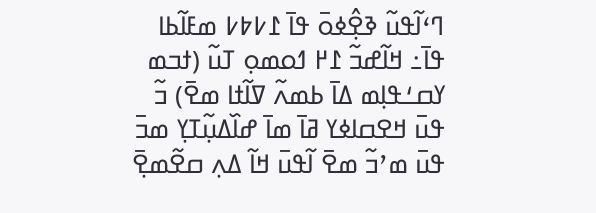ߣߵߊ߬ߟߎ߬ ߢߐ߲߮ߦߋ߫ ߟߊ߫ ߁߇߈߇ ߘߓߊ߬ߕߊ ߟߊ߫߸ ߞߊ߬ߝߏ߬ ߁߂ ߗߋߘߋ߲ ߠߎ߬ (ߙߏߘ ߌߛߑߟߊ߲ߘ ߡߊ߫ ߕߘߍ߬ ߜߊ߬ߙߊ ߘߐ߫) ߏ߬ ߟߎ߫ ߞߐߛߊߦߌ ߥߊ߫ ߘߊ߫ ߝߊ߰ߡߎ߲߬ߠߌ߲ ߘߏ߫ ߟߎ߫ ߘߴߏ߬ ߘߐ߫ ߊ߬ߟߎ߫ ߞߊ߬ ߡߍ߲ ߛߐ߬ߘߐ߲߫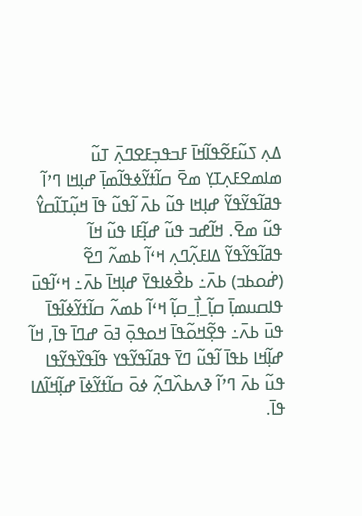ߡߍ߲ ߖߎ߬ߓߐ߬ߟߊ߬ߞߊ߫ ߓߏߟߏ߲ߓߐߣߍ߲߫ ߠߎ߬ ߘߊߘߐߓߍ߲ߠߌ߲ ߘߐ߫ ߛߊ߬ߙߌ߬ߦߟߊ߬ߘߊ߲߫ ߝߊ߲ߞߊ ߣߴߊ߬ ߟߥߊ߬ߟߌ߬ߟߌ߬ ߝߊ߲ߞߊ ߟߎ߬ ߕߍ߫ ߊ߬ߟߎ߬ ߟߊ߫ ߞߎ߲߬ߠߊ߬ߛߌ߮ ߟߎ߬ ߘߐ߫. ߞߊ߬ߝߏ ߟߎ߬ ߝߊ߲߬ߓߊ ߟߎ߬ ߞߊ߬ ߟߥߊ߬ߟߌ߬ߟߌ߬ ߡߊߓߍ߲߬ߣߍ߲ ߞߵߊ߬ ߕߘߍ߬ ߣߐ߬ (ߝ߭ߋߕߏ) ߕߍ߫߸ ߕߐ߯ߦߊߟߌ߫ ߝߊ߲ߞߊ߫ ߕߍ߫߸ ߞߵߊ߬ߟߎ߫ ߟߊߛߎߘߊ߲߫ ߛߊ߲߬_ߊ߲߯_ߛߊ߲߬ ߞߵߊ߬ ߕߘߍ߬ ߛߊ߬ߙߌ߬ߦߊ߬ߟߊ߫ ߟߎ߫ ߕߍ߫߸ ߟߐ߲߬ߞߋ߬ߟߊ߫ ߞߋߟߋ߲߫ ߔߋ߫ ߝߣߊ߫ ߟߊ߫, ߞߊ߬ ߝߊ߲߬ߞߊ ߕߟߊ߫ ߊ߬ߟߎ߬ ߣߌ߫ ߟߥߊ߬ߟߌ߬ߟߌ ߟߊ߬ߟߌ߰ߟߌ߬ߟߊ ߟߎ߬ ߕߍ߫ ߣߴߊ߬ ߢߍߕߍ߰ߣߍ߲߬ ߦߋ߫ ߛߊ߬ߙߌ߬ߦߊ߫ ߝߊ߲߬ߞߊ߬ߡߊ ߟߊ߫.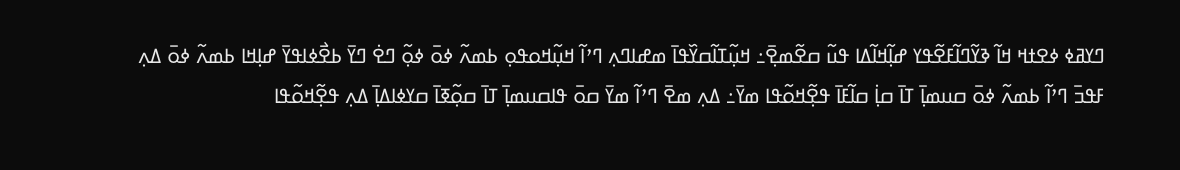ߣߌߥߦ ߦߐߙߞ ߞߊ߬ ߢߌ߬ߣߊ߬ߓߐ߬ߟߌ ߝߊ߲߬ߞߊ߬ߡߊ ߟߎ߬ ߛߐ߬ߘߐ߲߫߸ ߞߎ߲߬ߠߊ߬ߛߌ߰ߟߊ߫ ߘߝߊߣߍ߲ ߣߴߊ߬ ߞߎ߲߬ߞߋߟߋ߲ ߕߘߍ߬ ߦߋ߫ ߦߋ߲߬ ߣߐ߭ ߣߌ߫ ߕߐ߯ߦߊߟߌ߫ ߝߊ߲ߞߊ ߕߘߍ߬ ߦߋ߫ ߡߍ߲ ߓߟߏ߫ ߣߴߊ߬ ߕߘߍ߬ ߦߋ߫ ߛߎߘߊ߲߫ ߠߊ߫ ߛߊ߲߭ ߛߊ߬ߓߊ߫ ߟߐ߲߬ߞߋ߬ߟߊ ߘߌ߫߸ ߡߍ߲ ߘߐ߫ ߣߴߊ߬ ߘߌ߫ ߛߋ߫ ߟߊߛߎߘߊ߲߫ ߠߊ߫ ߛߋ߲߬ߧߊ߫ ߛߌߦߊߡߊ߲߫ ߡߍ߲ ߟߐ߲߬ߞߋ߬ߟߊ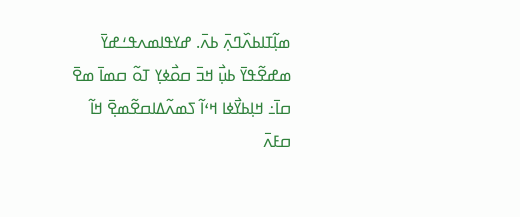ߘߊ߲߬ߠߊߕߍ߰ߣߍ߲߫ ߕߍ߫. ߝߌߟߊߘߍߟߑߝߌ߫ ߘߝߐ߬ߟߌ߫ ߕߎ߲߯ ߞߏ߫ ߛߋ߯ߦߌ߲ ߠߋ߬ ߛߘߊ߫ ߘߐ߫ ߛߊ߫߸ ߞߊ߲ߕߌ߯ߦߊ ߞߵߊ߬ ߖߘߍ߬ߡߊߛߐ߬ߘߐ߲߫ ߞߊ߬ ߛߓߍ߫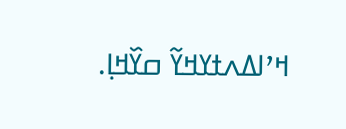ߞߴߊߡߍߙߌߞߌ߬ ߛߌ߰ߞߊ߲.